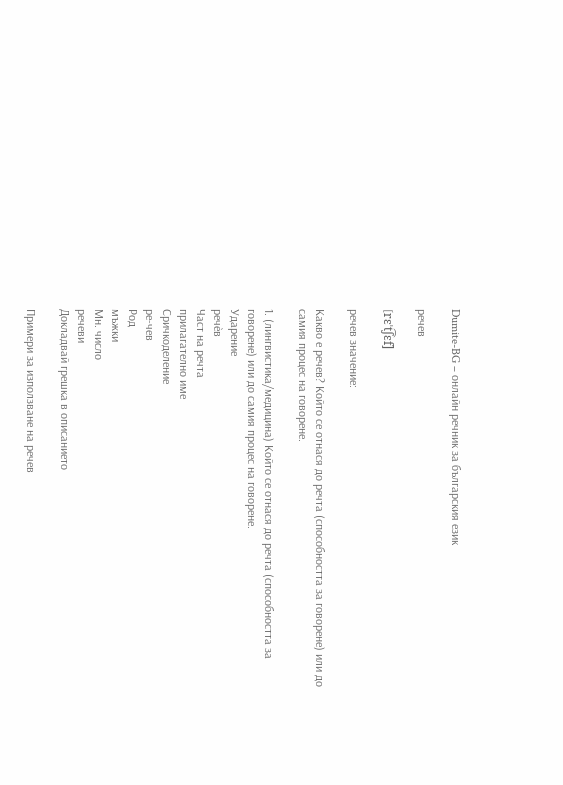Dumite-BG – онлайн речник за българския език

речев

[rɛˈt͡ʃɛf]

речев значение:

Какво е речев? Който се отнася до речта (способността за говорене) или до самия процес на говорене.

1. (лингвистика/медицина) Който се отнася до речта (способността за говорене) или до самия процес на говорене.
Ударение
речѐв
Част на речта
прилагателно име
Сричкоделение
ре-чев
Род
мъжки
Мн. число
речеви
Докладвай грешка в описанието

Примери за използване на речев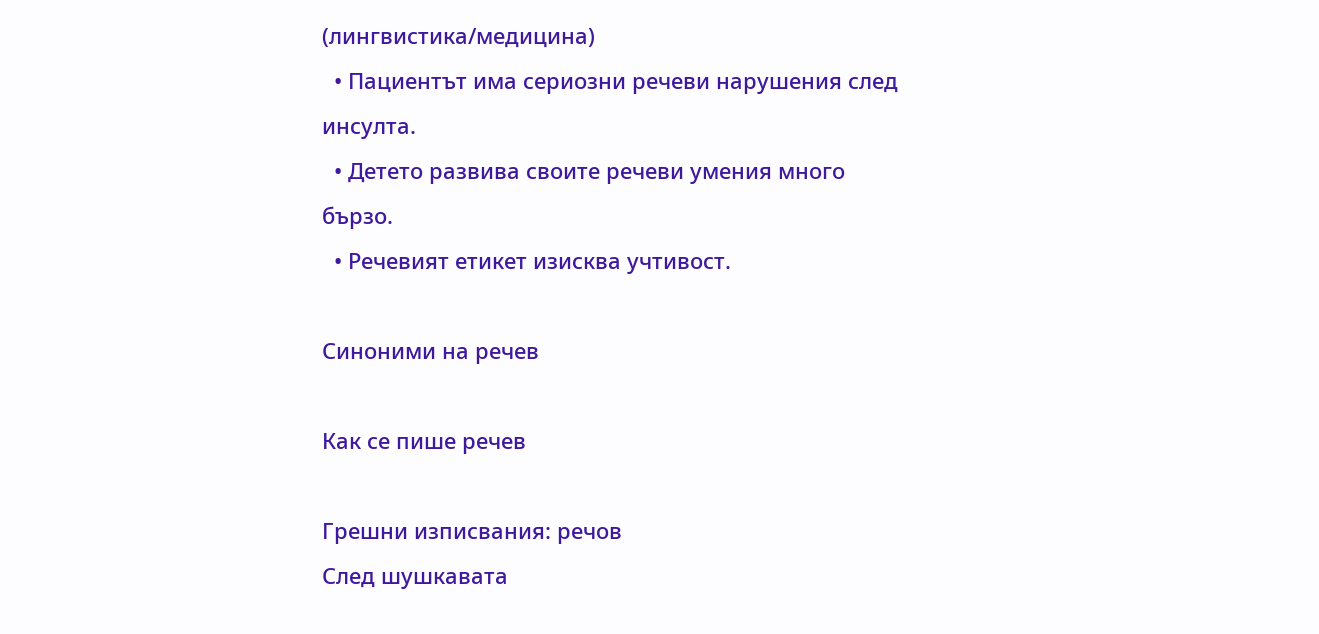(лингвистика/медицина)
  • Пациентът има сериозни речеви нарушения след инсулта.
  • Детето развива своите речеви умения много бързо.
  • Речевият етикет изисква учтивост.

Синоними на речев

Как се пише речев

Грешни изписвания: речов
След шушкавата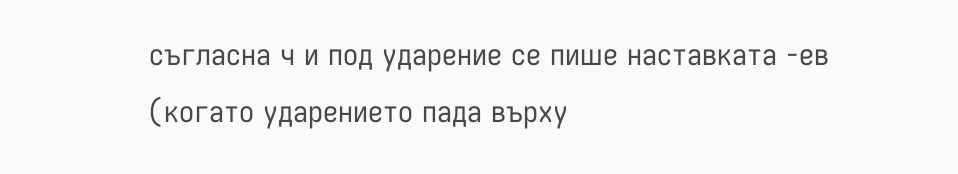съгласна ч и под ударение се пише наставката -ев (когато ударението пада върху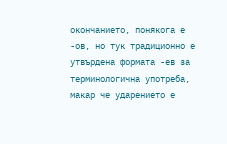окончанието, понякога е -ов, но тук традиционно е утвърдена формата -ев за терминологична употреба, макар че ударението е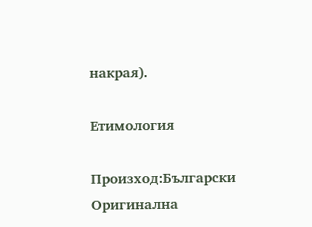накрая).

Етимология

Произход:Български
Оригинална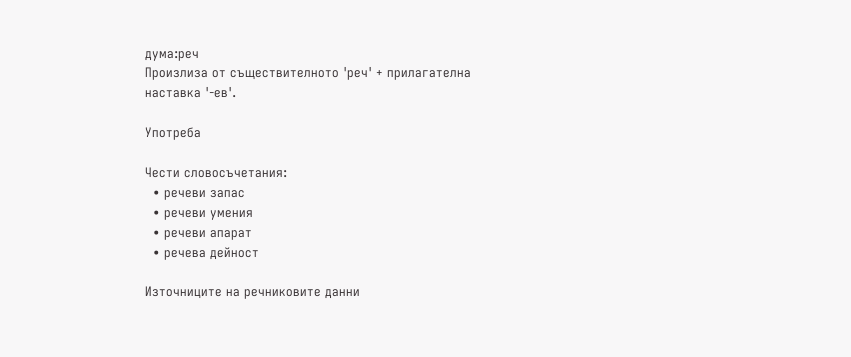дума:реч
Произлиза от съществителното 'реч' + прилагателна наставка '-ев'.

Употреба

Чести словосъчетания:
  • речеви запас
  • речеви умения
  • речеви апарат
  • речева дейност

Източниците на речниковите данни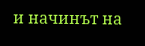и начинът на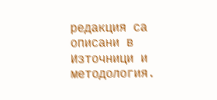редакция са описани в Източници и методология.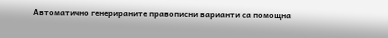Автоматично генерираните правописни варианти са помощна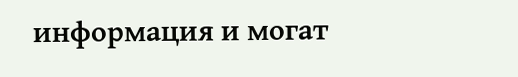информация и могат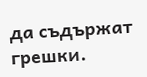да съдържат грешки.